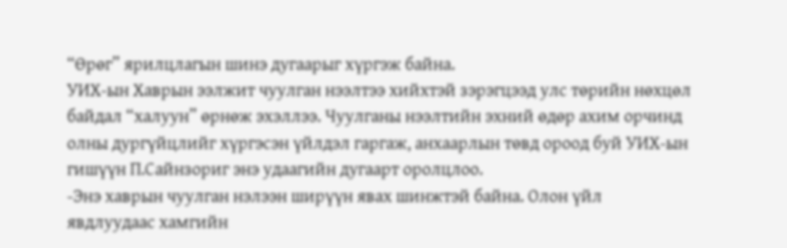“Өрөг” ярилцлагын шинэ дугаарыг хүргэж байна.
УИХ-ын Хаврын ээлжит чуулган нээлтээ хийхтэй зэрэгцээд улс төрийн нөхцөл байдал “халуун” өрнөж эхэллээ. Чуулганы нээлтийн эхний өдөр ахим орчинд олны дургүйцлийг хүргэсэн үйлдэл гаргаж, анхаарлын төвд ороод буй УИХ-ын гишүүн П.Сайнзориг энэ удаагийн дугаарт оролцлоо.
-Энэ хаврын чуулган нэлээн ширүүн явах шинжтэй байна. Олон үйл явдлуудаас хамгийн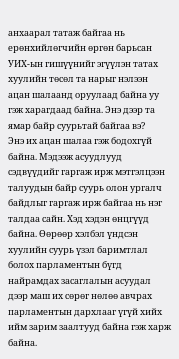анхаарал татаж байгаа нь ерөнхийлөгчийн өргөн барьсан УИХ-ын гишүүнийг эгүүлэн татах хуулийн төсөл та нарыг нэлээн ацан шалаанд оруулаад байна уу гэж харагдаад байна. Энэ дээр та ямар байр суурьтай байгаа вэ?
Энэ их ацан шалаа гэж бодохгүй байна. Мэдээж асуудлууд сэдвүүдийг гаргаж ирж мэтгэлцээн талуудын байр суурь олон ургалч байдлыг гаргаж ирж байгаа нь нэг талдаа сайн. Хэд хэдэн өнцгүүд байна. Өөрөөр хэлбэл үндсэн хуулийн суурь үзэл баримтлал болох парламентын бүгд найрамдах засаглалын асуудал дээр маш их сөрөг нөлөө авчрах парламентын дархлааг үгүй хийх ийм зарим заалтууд байна гэж харж байна.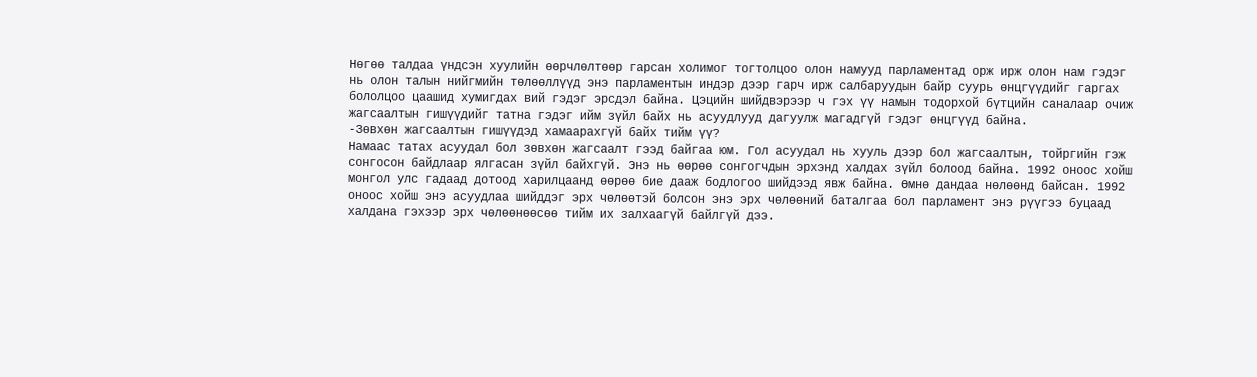Нөгөө талдаа үндсэн хуулийн өөрчлөлтөөр гарсан холимог тогтолцоо олон намууд парламентад орж ирж олон нам гэдэг нь олон талын нийгмийн төлөөллүүд энэ парламентын индэр дээр гарч ирж салбаруудын байр суурь өнцгүүдийг гаргах бололцоо цаашид хумигдах вий гэдэг эрсдэл байна. Цэцийн шийдвэрээр ч гэх үү намын тодорхой бүтцийн саналаар очиж жагсаалтын гишүүдийг татна гэдэг ийм зүйл байх нь асуудлууд дагуулж магадгүй гэдэг өнцгүүд байна.
-Зөвхөн жагсаалтын гишүүдэд хамаарахгүй байх тийм үү?
Намаас татах асуудал бол зөвхөн жагсаалт гээд байгаа юм. Гол асуудал нь хууль дээр бол жагсаалтын, тойргийн гэж сонгосон байдлаар ялгасан зүйл байхгүй. Энэ нь өөрөө сонгогчдын эрхэнд халдах зүйл болоод байна. 1992 оноос хойш монгол улс гадаад дотоод харилцаанд өөрөө бие дааж бодлогоо шийдээд явж байна. Өмнө дандаа нөлөөнд байсан. 1992 оноос хойш энэ асуудлаа шийддэг эрх чөлөөтэй болсон энэ эрх чөлөөний баталгаа бол парламент энэ рүүгээ буцаад халдана гэхээр эрх чөлөөнөөсөө тийм их залхаагүй байлгүй дээ.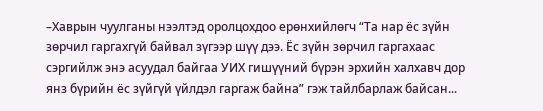–Хаврын чуулганы нээлтэд оролцохдоо ерөнхийлөгч “Та нар ёс зүйн зөрчил гаргахгүй байвал зүгээр шүү дээ. Ёс зүйн зөрчил гаргахаас сэргийлж энэ асуудал байгаа УИХ гишүүний бүрэн эрхийн халхавч дор янз бүрийн ёс зүйгүй үйлдэл гаргаж байна” гэж тайлбарлаж байсан...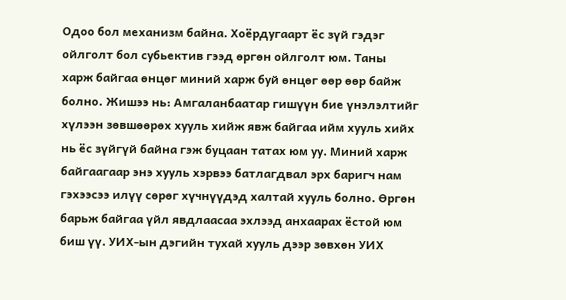Одоо бол механизм байна. Хоёрдугаарт ёс зүй гэдэг ойлголт бол субьектив гээд өргөн ойлголт юм. Таны харж байгаа өнцөг миний харж буй өнцөг өөр өөр байж болно. Жишээ нь: Амгаланбаатар гишүүн бие үнэлэлтийг хүлээн зөвшөөрөх хууль хийж явж байгаа ийм хууль хийх нь ёс зүйгүй байна гэж буцаан татах юм уу. Миний харж байгаагаар энэ хууль хэрвээ батлагдвал эрх баригч нам гэхээсээ илүү сөрөг хүчнүүдэд халтай хууль болно. Өргөн барьж байгаа үйл явдлаасаа эхлээд анхаарах ёстой юм биш үү. УИХ-ын дэгийн тухай хууль дээр зөвхөн УИХ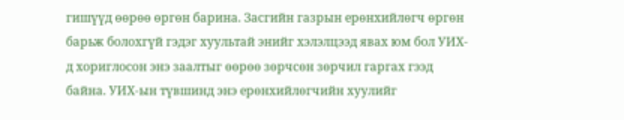гишүүд өөрөө өргөн барина. Засгийн газрын ерөнхийлөгч өргөн барьж болохгүй гэдэг хуультай энийг хэлэлцээд явах юм бол УИХ-д хориглосон энэ заалтыг өөрөө зөрчсөн зөрчил гаргах гээд байна. УИХ-ын түвшинд энэ ерөнхийлөгчийн хуулийг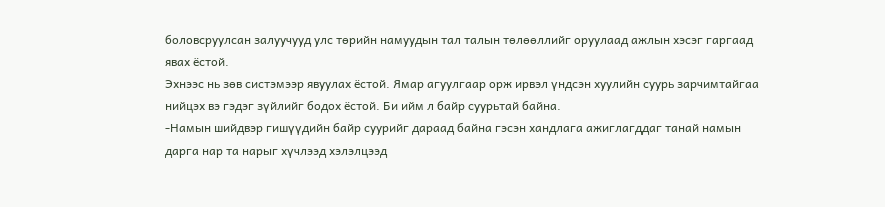боловсруулсан залуучууд улс төрийн намуудын тал талын төлөөллийг оруулаад ажлын хэсэг гаргаад явах ёстой.
Эхнээс нь зөв систэмээр явуулах ёстой. Ямар агуулгаар орж ирвэл үндсэн хуулийн суурь зарчимтайгаа нийцэх вэ гэдэг зүйлийг бодох ёстой. Би ийм л байр суурьтай байна.
-Намын шийдвэр гишүүдийн байр суурийг дараад байна гэсэн хандлага ажиглагддаг танай намын дарга нар та нарыг хүчлээд хэлэлцээд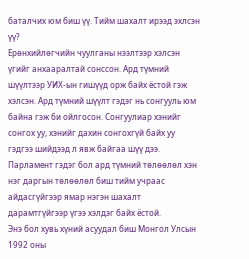баталчих юм биш үү. Тийм шахалт ирээд эхлсэн үү?
Ерөнхийлөгчийн чуулганы нээлтээр хэлсэн үгийг анхааралтай сонссон. Ард түмний шүүлтээр УИХ-ын гишүүд орж байх ёстой гэж хэлсэн. Ард түмний шүүлт гэдэг нь сонгууль юм байна гэж би ойлгосон. Сонгуулиар хэнийг сонгох уу, хэнийг дахин сонгохгүй байх уу гэдгээ шийдээд л явж байгаа шүү дээ. Парламент гэдэг бол ард түмний төлөөлөл хэн нэг даргын төлөөлөл биш тийм учраас айдасгүйгээр ямар нэгэн шахалт дарамтгүйгээр үгээ хэлдэг байх ёстой.
Энэ бол хувь хүний асуудал биш Монгол Улсын 1992 оны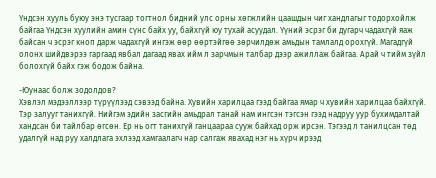Үндсэн хууль буюу энэ тусгаар тогтнол бидний улс орны хөгжлийн цаашдын чиг хандлагыг тодорхойлж байгаа Үндсэн хуулийн амин сүнс байх уу, байхгүй юу тухай асуудал. Үүний эсрэг би дугарч чадахгүй яаж байсан ч эсрэг кноп дарж чадахгүй ингэж өөр өөртэйгөө зөрчилдөж амьдын тамлалд орохгүй. Магадгүй олонх шийдвэрээ гаргаад явбал дагаад явах ийм л зарчмын талбар дээр ажиллаж байгаа. Арай ч тийм зүйл болохгүй байх гэж бодож байна.

-Юунаас болж зодолдов?
Хэвлэл мэдээллээр түрүүлээд сэвээд байна. Хувийн харилцаа гээд байгаа ямар ч хувийн харилцаа байхгүй. Тэр залууг танихгүй. Нийгэм эдийн засгийн амьдрал танай нам ингсэн тэгсэн гээд надруу уур бухимдалтай хандсан би тайлбар өгсөн. Ер нь огт танихгүй ганцаараа сууж байхад орж ирсэн. Тэгээд л танилцсан төд удалгүй над руу халдлага эхлээд хамгаалагч нар салгаж явахад нэг нь хүрч ирээд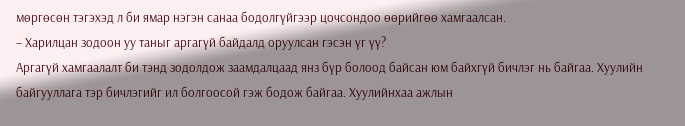мөргөсөн тэгэхэд л би ямар нэгэн санаа бодолгүйгээр цочсондоо өөрийгөө хамгаалсан.
– Харилцан зодоон уу таныг аргагүй байдалд оруулсан гэсэн үг үү?
Аргагүй хамгаалалт би тэнд зодолдож заамдалцаад янз бүр болоод байсан юм байхгүй бичлэг нь байгаа. Хуулийн байгууллага тэр бичлэгийг ил болгоосой гэж бодож байгаа. Хуулийнхаа ажлын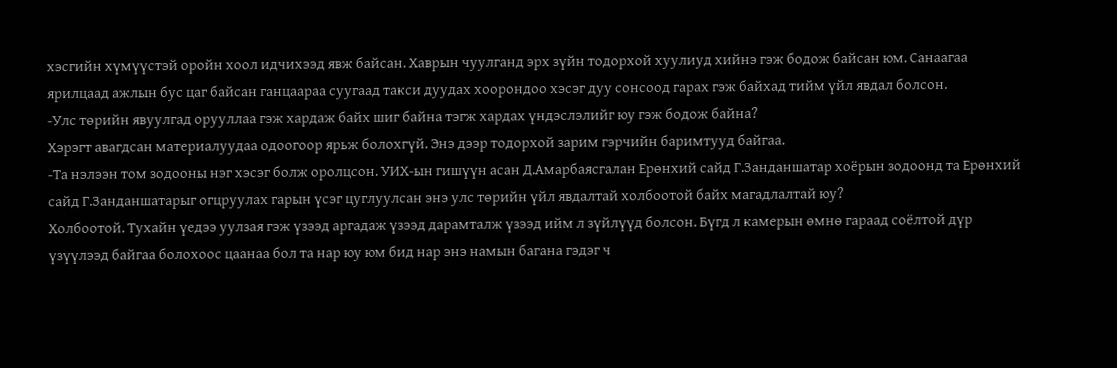хэсгийн хүмүүстэй оройн хоол идчихээд явж байсан. Хаврын чуулганд эрх зүйн тодорхой хуулиуд хийнэ гэж бодож байсан юм. Санаагаа ярилцаад ажлын бус цаг байсан ганцаараа суугаад такси дуудах хоорондоо хэсэг дуу сонсоод гарах гэж байхад тийм үйл явдал болсон.
-Улс төрийн явуулгад орууллаа гэж хардаж байх шиг байна тэгж хардах үндэслэлийг юу гэж бодож байна?
Хэрэгт авагдсан материалуудаа одоогоор ярьж болохгүй. Энэ дээр тодорхой зарим гэрчийн баримтууд байгаа.
-Та нэлээн том зодооны нэг хэсэг болж оролцсон. УИХ-ын гишүүн асан Д.Амарбаясгалан Ерөнхий сайд Г.Занданшатар хоёрын зодоонд та Ерөнхий сайд Г.Занданшатарыг огцруулах гарын үсэг цуглуулсан энэ улс төрийн үйл явдалтай холбоотой байх магадлалтай юу?
Холбоотой. Тухайн үедээ уулзая гэж үзээд аргадаж үзээд дарамталж үзээд ийм л зүйлүүд болсон. Бүгд л камерын өмнө гараад соёлтой дүр үзүүлээд байгаа болохоос цаанаа бол та нар юу юм бид нар энэ намын багана гэдэг ч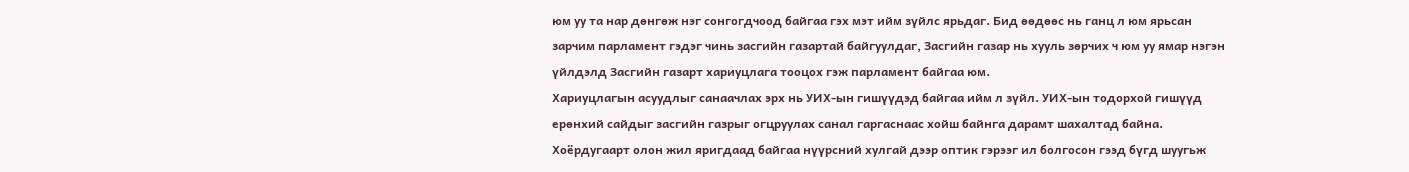юм уу та нар дөнгөж нэг сонгогдчоод байгаа гэх мэт ийм зүйлс ярьдаг. Бид өөдөөс нь ганц л юм ярьсан зарчим парламент гэдэг чинь засгийн газартай байгуулдаг, Засгийн газар нь хууль зөрчих ч юм уу ямар нэгэн үйлдэлд Засгийн газарт хариуцлага тооцох гэж парламент байгаа юм.
Хариуцлагын асуудлыг санаачлах эрх нь УИХ-ын гишүүдэд байгаа ийм л зүйл. УИХ-ын тодорхой гишүүд ерөнхий сайдыг засгийн газрыг огцруулах санал гаргаснаас хойш байнга дарамт шахалтад байна. Хоёрдугаарт олон жил яригдаад байгаа нүүрсний хулгай дээр оптик гэрээг ил болгосон гээд бүгд шуугьж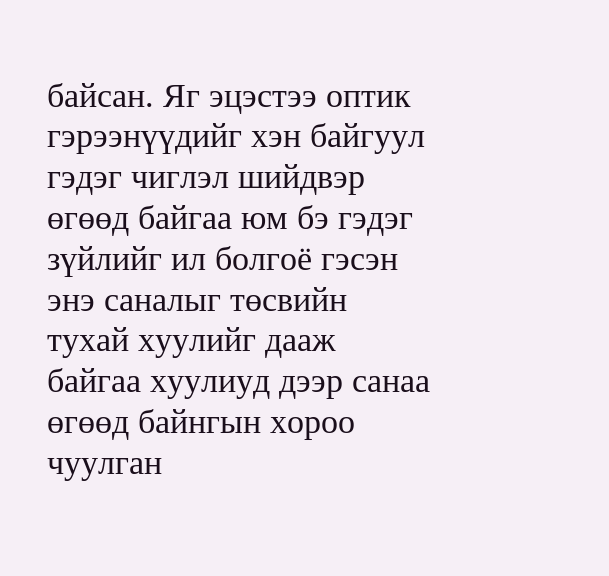байсан. Яг эцэстээ оптик гэрээнүүдийг хэн байгуул гэдэг чиглэл шийдвэр өгөөд байгаа юм бэ гэдэг зүйлийг ил болгоё гэсэн энэ саналыг төсвийн тухай хуулийг дааж байгаа хуулиуд дээр санаа өгөөд байнгын хороо чуулган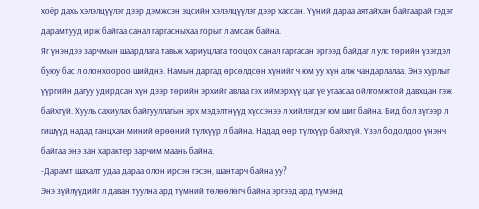хоёр дахь хэлэлцүүлэг дээр дэмжсэн эцсийн хэлэлцүүлэг дээр хассан. Үүний дараа аятайхан байгаарай гэдэг дарамтууд ирж байгаа санал гаргасныхаа горыг л амсаж байна.
Яг үнэндээ зарчмын шаардлага тавьж хариуцлага тооцох санал гаргасан эргээд байдаг л улс төрийн үзэгдэл буюу бас л олонхоороо шийднэ. Намын даргад өрсөлдсөн хүнийг ч юм уу хүн алж чандарлалаа. Энэ хурлыг үүргийн дагуу удирдсан хүн дээр төрийн эрхийг авлаа гэх иймэрхүү цаг үе угаасаа ойлгомжтой давхцан гэж байхгүй. Хууль сахиулах байгууллагын эрх мэдэлтнүүд хүссэнээ л хийлэгдэг юм шиг байна. Бид бол зүгээр л гишүүд надад ганцхан миний өрөөний түлхүүр л байна. Надад өөр түлхүүр байхгүй. Үзэл бодолдоо үнэнч байгаа энэ зан характер зарчим маань байна.
-Дарамт шахалт удаа дараа олон ирсэн гэсэн, шантарч байна уу?
Энэ зүйлүүдийг л даван туулна ард түмний төлөөлөгч байна эргээд ард түмэнд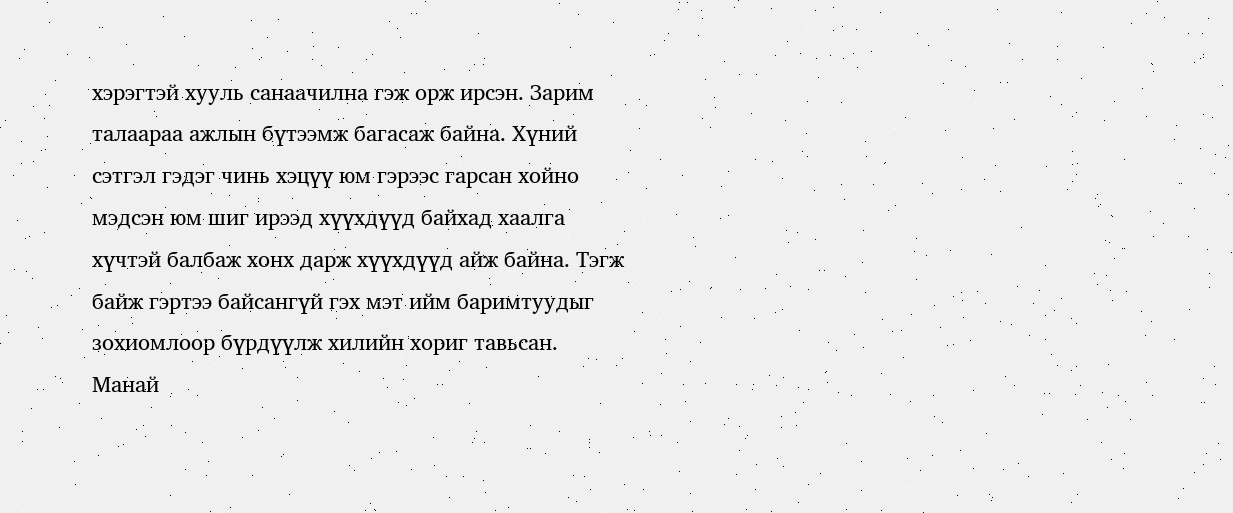хэрэгтэй хууль санаачилна гэж орж ирсэн. Зарим талаараа ажлын бүтээмж багасаж байна. Хүний сэтгэл гэдэг чинь хэцүү юм гэрээс гарсан хойно мэдсэн юм шиг ирээд хүүхдүүд байхад хаалга хүчтэй балбаж хонх дарж хүүхдүүд айж байна. Тэгж байж гэртээ байсангүй гэх мэт ийм баримтуудыг зохиомлоор бүрдүүлж хилийн хориг тавьсан. Манай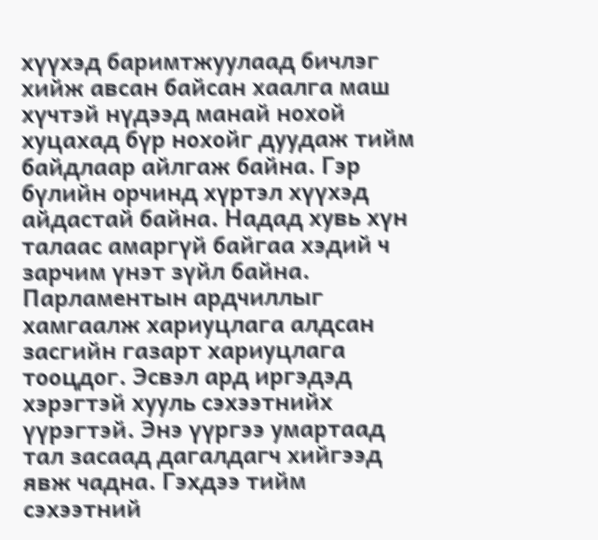хүүхэд баримтжуулаад бичлэг хийж авсан байсан хаалга маш хүчтэй нүдээд манай нохой хуцахад бүр нохойг дуудаж тийм байдлаар айлгаж байна. Гэр бүлийн орчинд хүртэл хүүхэд айдастай байна. Надад хувь хүн талаас амаргүй байгаа хэдий ч зарчим үнэт зүйл байна. Парламентын ардчиллыг хамгаалж хариуцлага алдсан засгийн газарт хариуцлага тооцдог. Эсвэл ард иргэдэд хэрэгтэй хууль сэхээтнийх үүрэгтэй. Энэ үүргээ умартаад тал засаад дагалдагч хийгээд явж чадна. Гэхдээ тийм сэхээтний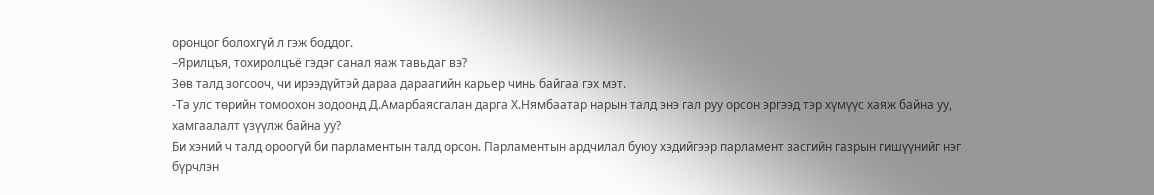оронцог болохгүй л гэж боддог.
–Ярилцъя, тохиролцъё гэдэг санал яаж тавьдаг вэ?
Зөв талд зогсооч, чи ирээдүйтэй дараа дараагийн карьер чинь байгаа гэх мэт.
-Та улс төрийн томоохон зодоонд Д.Амарбаясгалан дарга Х.Нямбаатар нарын талд энэ гал руу орсон эргээд тэр хүмүүс хаяж байна уу, хамгаалалт үзүүлж байна уу?
Би хэний ч талд ороогүй би парламентын талд орсон. Парламентын ардчилал буюу хэдийгээр парламент засгийн газрын гишүүнийг нэг бүрчлэн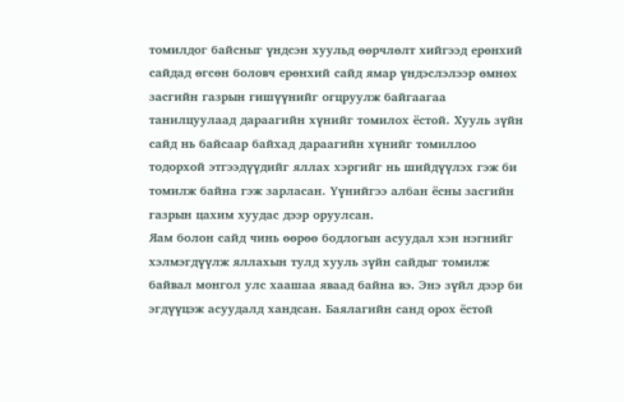томилдог байсныг үндсэн хуульд өөрчлөлт хийгээд ерөнхий сайдад өгсөн боловч ерөнхий сайд ямар үндэслэлээр өмнөх засгийн газрын гишүүнийг огцруулж байгаагаа танилцуулаад дараагийн хүнийг томилох ёстой. Хууль зүйн сайд нь байсаар байхад дараагийн хүнийг томиллоо тодорхой этгээдүүдийг яллах хэргийг нь шийдүүлэх гэж би томилж байна гэж зарласан. Үүнийгээ албан ёсны засгийн газрын цахим хуудас дээр оруулсан.
Яам болон сайд чинь өөрөө бодлогын асуудал хэн нэгнийг хэлмэгдүүлж яллахын тулд хууль зүйн сайдыг томилж байвал монгол улс хаашаа яваад байна вэ. Энэ зүйл дээр би эгдүүцэж асуудалд хандсан. Баялагийн санд орох ёстой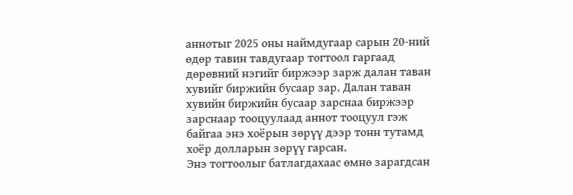аннотыг 2025 оны наймдугаар сарын 20-ний өдөр тавин тавдугаар тогтоол гаргаад дөрөвний нэгийг биржээр зарж далан таван хувийг биржийн бусаар зар. Далан таван хувийн биржийн бусаар зарснаа биржээр зарснаар тооцуулаад аннот тооцуул гэж байгаа энэ хоёрын зөрүү дээр тонн тутамд хоёр долларын зөрүү гарсан.
Энэ тогтоолыг батлагдахаас өмнө зарагдсан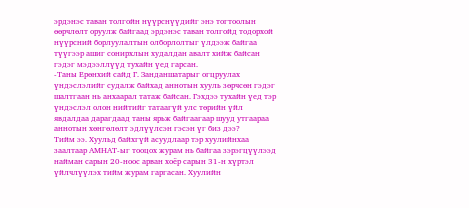эрдэнэс таван толгойн нүүрснүүдийг энэ тогтоолын өөрчлөлт оруулж байгаад эрдэнэс таван толгойд тодорхой нүүрсний борлуулалтын олборлолтыг үлдээж байгаа түүгээр ашиг сонирхлын худалдан авалт хийж байсан гэдэг мэдээллүүд тухайн үед гарсан.
-Таны Ерөнхий сайд Г. Занданшатарыг огцруулах үндэслэлийг судалж байхад аннотын хууль зөрчсөн гэдэг шалтгаан нь анхаарал татаж байсан. Гэхдээ тухайн үед тэр үндэслэл олон нийтийг татаагүй улс төрийн үйл явдалдаа дарагдаад таны ярьж байгаагаар шууд утгаараа аннотын хөнгөлөлт эдлүүлсэн гэсэн үг биз дээ?
Тийм ээ. Хуульд байхгүй асуудлаар тэр хуулийнхаа заалтаар АМНАТ-ыг тооцох журам нь байгаа зэрэгцүүлээд найман сарын 20-ноос арван хоёр сарын 31-н хүртэл үйлчлүүлэх тийм журам гаргасан. Хуулийн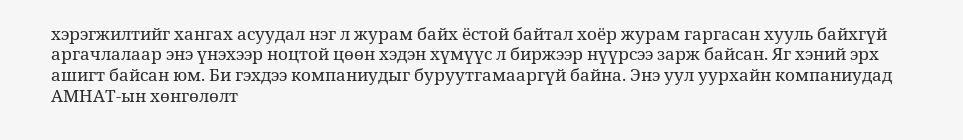хэрэгжилтийг хангах асуудал нэг л журам байх ёстой байтал хоёр журам гаргасан хууль байхгүй аргачлалаар энэ үнэхээр ноцтой цөөн хэдэн хүмүүс л биржээр нүүрсээ зарж байсан. Яг хэний эрх ашигт байсан юм. Би гэхдээ компаниудыг буруутгамааргүй байна. Энэ уул уурхайн компаниудад АМНАТ-ын хөнгөлөлт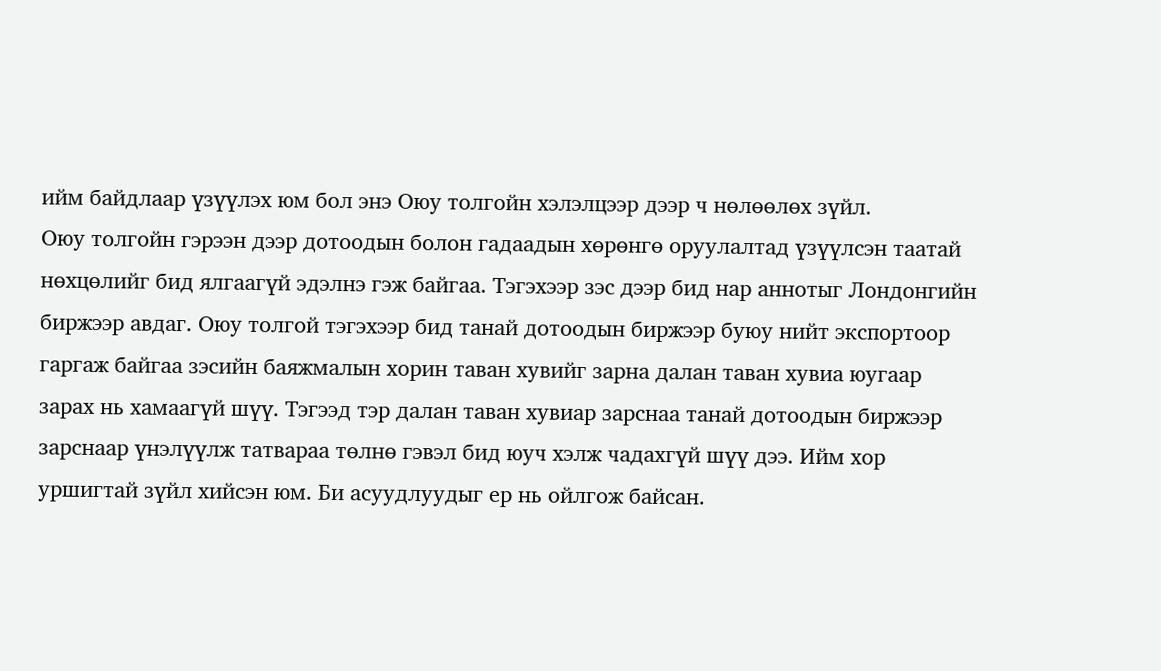ийм байдлаар үзүүлэх юм бол энэ Оюу толгойн хэлэлцээр дээр ч нөлөөлөх зүйл.
Оюу толгойн гэрээн дээр дотоодын болон гадаадын хөрөнгө оруулалтад үзүүлсэн таатай нөхцөлийг бид ялгаагүй эдэлнэ гэж байгаа. Тэгэхээр зэс дээр бид нар аннотыг Лондонгийн биржээр авдаг. Оюу толгой тэгэхээр бид танай дотоодын биржээр буюу нийт экспортоор гаргаж байгаа зэсийн баяжмалын хорин таван хувийг зарна далан таван хувиа юугаар зарах нь хамаагүй шүү. Тэгээд тэр далан таван хувиар зарснаа танай дотоодын биржээр зарснаар үнэлүүлж татвараа төлнө гэвэл бид юуч хэлж чадахгүй шүү дээ. Ийм хор уршигтай зүйл хийсэн юм. Би асуудлуудыг ер нь ойлгож байсан.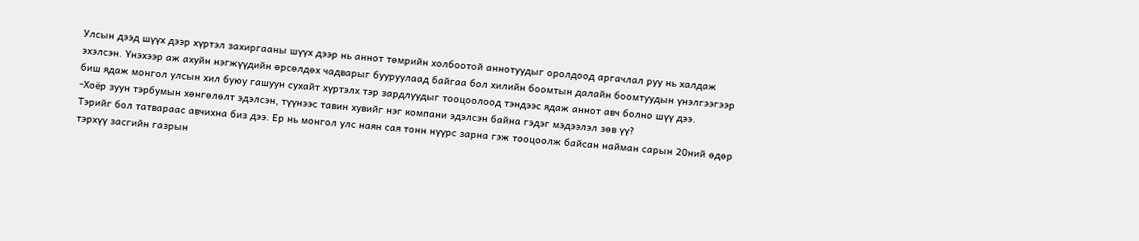Улсын дээд шүүх дээр хүртэл захиргааны шүүх дээр нь аннот төмрийн холбоотой аннотуудыг оролдоод аргачлал руу нь халдаж эхэлсэн. Үнэхээр аж ахуйн нэгжүүдийн өрсөлдөх чадварыг бууруулаад байгаа бол хилийн боомтын далайн боомтуудын үнэлгээгээр биш ядаж монгол улсын хил буюу гашуун сухайт хүртэлх тэр зардлуудыг тооцоолоод тэндээс ядаж аннот авч болно шүү дээ.
-Хоёр зуун тэрбумын хөнгөлөлт эдэлсэн, түүнээс тавин хувийг нэг компани эдэлсэн байна гэдэг мэдээлэл зөв үү?
Тэрийг бол татвараас авчихна биз дээ. Ер нь монгол улс наян сая тонн нүүрс зарна гэж тооцоолж байсан найман сарын 20ний өдөр тэрхүү засгийн газрын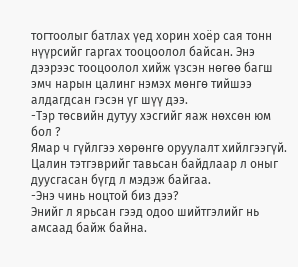тогтоолыг батлах үед хорин хоёр сая тонн нүүрсийг гаргах тооцоолол байсан. Энэ дээрээс тооцоолол хийж үзсэн нөгөө багш эмч нарын цалинг нэмэх мөнгө тийшээ алдагдсан гэсэн үг шүү дээ.
-Тэр төсвийн дутуу хэсгийг яаж нөхсөн юм бол ?
Ямар ч гүйлгээ хөрөнгө оруулалт хийлгээгүй. Цалин тэтгэврийг тавьсан байдлаар л оныг дуусгасан бүгд л мэдэж байгаа.
-Энэ чинь ноцтой биз дээ?
Энийг л ярьсан гээд одоо шийтгэлийг нь амсаад байж байна.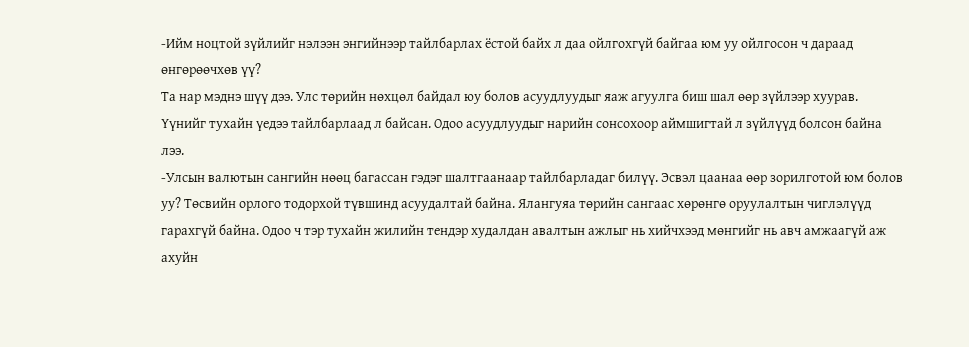-Ийм ноцтой зүйлийг нэлээн энгийнээр тайлбарлах ёстой байх л даа ойлгохгүй байгаа юм уу ойлгосон ч дараад өнгөрөөчхөв үү?
Та нар мэднэ шүү дээ. Улс төрийн нөхцөл байдал юу болов асуудлуудыг яаж агуулга биш шал өөр зүйлээр хуурав. Үүнийг тухайн үедээ тайлбарлаад л байсан. Одоо асуудлуудыг нарийн сонсохоор аймшигтай л зүйлүүд болсон байна лээ.
-Улсын валютын сангийн нөөц багассан гэдэг шалтгаанаар тайлбарладаг билүү. Эсвэл цаанаа өөр зорилготой юм болов уу? Төсвийн орлого тодорхой түвшинд асуудалтай байна. Ялангуяа төрийн сангаас хөрөнгө оруулалтын чиглэлүүд гарахгүй байна. Одоо ч тэр тухайн жилийн тендэр худалдан авалтын ажлыг нь хийчхээд мөнгийг нь авч амжаагүй аж ахуйн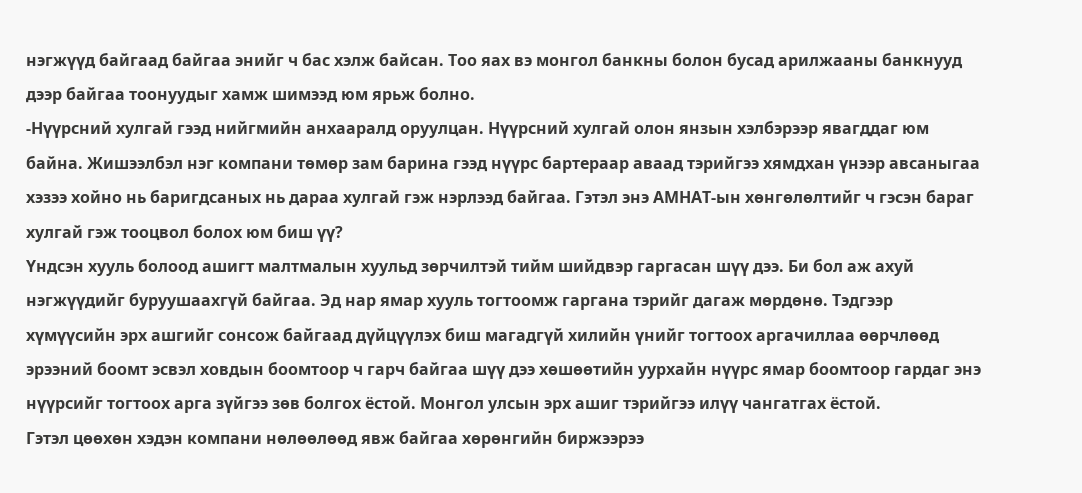нэгжүүд байгаад байгаа энийг ч бас хэлж байсан. Тоо яах вэ монгол банкны болон бусад арилжааны банкнууд дээр байгаа тоонуудыг хамж шимээд юм ярьж болно.
-Нүүрсний хулгай гээд нийгмийн анхааралд оруулцан. Нүүрсний хулгай олон янзын хэлбэрээр явагддаг юм байна. Жишээлбэл нэг компани төмөр зам барина гээд нүүрс бартераар аваад тэрийгээ хямдхан үнээр авсаныгаа хэзээ хойно нь баригдсаных нь дараа хулгай гэж нэрлээд байгаа. Гэтэл энэ АМНАТ-ын хөнгөлөлтийг ч гэсэн бараг хулгай гэж тооцвол болох юм биш үү?
Үндсэн хууль болоод ашигт малтмалын хуульд зөрчилтэй тийм шийдвэр гаргасан шүү дээ. Би бол аж ахуй нэгжүүдийг буруушаахгүй байгаа. Эд нар ямар хууль тогтоомж гаргана тэрийг дагаж мөрдөнө. Тэдгээр хүмүүсийн эрх ашгийг сонсож байгаад дүйцүүлэх биш магадгүй хилийн үнийг тогтоох аргачиллаа өөрчлөөд эрээний боомт эсвэл ховдын боомтоор ч гарч байгаа шүү дээ хөшөөтийн уурхайн нүүрс ямар боомтоор гардаг энэ нүүрсийг тогтоох арга зүйгээ зөв болгох ёстой. Монгол улсын эрх ашиг тэрийгээ илүү чангатгах ёстой.
Гэтэл цөөхөн хэдэн компани нөлөөлөөд явж байгаа хөрөнгийн биржээрээ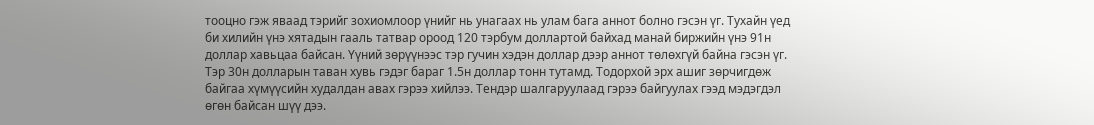тооцно гэж яваад тэрийг зохиомлоор үнийг нь унагаах нь улам бага аннот болно гэсэн үг. Тухайн үед би хилийн үнэ хятадын гааль татвар ороод 120 тэрбум доллартой байхад манай биржийн үнэ 91н доллар хавьцаа байсан. Үүний зөрүүнээс тэр гучин хэдэн доллар дээр аннот төлөхгүй байна гэсэн үг. Тэр 30н долларын таван хувь гэдэг бараг 1.5н доллар тонн тутамд. Тодорхой эрх ашиг зөрчигдөж байгаа хүмүүсийн худалдан авах гэрээ хийлээ. Тендэр шалгаруулаад гэрээ байгуулах гээд мэдэгдэл өгөн байсан шүү дээ.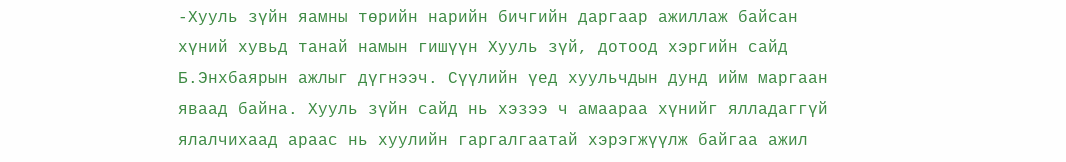-Хууль зүйн яамны төрийн нарийн бичгийн даргаар ажиллаж байсан хүний хувьд танай намын гишүүн Хууль зүй, дотоод хэргийн сайд Б.Энхбаярын ажлыг дүгнээч. Сүүлийн үед хуульчдын дунд ийм маргаан яваад байна. Хууль зүйн сайд нь хэзээ ч амаараа хүнийг ялладаггүй ялалчихаад араас нь хуулийн гаргалгаатай хэрэгжүүлж байгаа ажил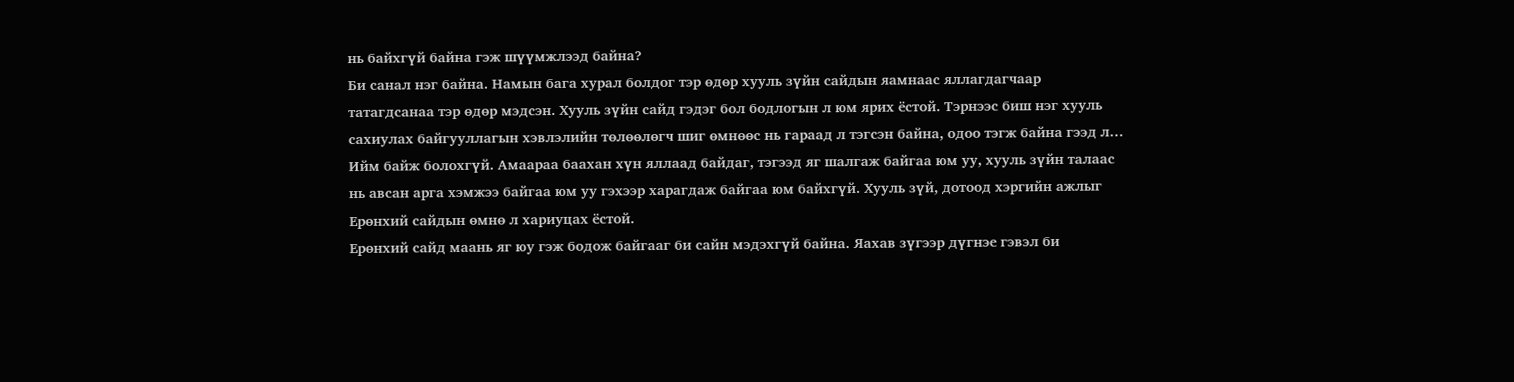нь байхгүй байна гэж шүүмжлээд байна?
Би санал нэг байна. Намын бага хурал болдог тэр өдөр хууль зүйн сайдын яамнаас яллагдагчаар татагдсанаа тэр өдөр мэдсэн. Хууль зүйн сайд гэдэг бол бодлогын л юм ярих ёстой. Тэрнээс биш нэг хууль сахиулах байгууллагын хэвлэлийн төлөөлөгч шиг өмнөөс нь гараад л тэгсэн байна, одоо тэгж байна гээд л… Ийм байж болохгүй. Амаараа баахан хүн яллаад байдаг, тэгээд яг шалгаж байгаа юм уу, хууль зүйн талаас нь авсан арга хэмжээ байгаа юм уу гэхээр харагдаж байгаа юм байхгүй. Хууль зүй, дотоод хэргийн ажлыг Ерөнхий сайдын өмнө л хариуцах ёстой.
Ерөнхий сайд маань яг юу гэж бодож байгааг би сайн мэдэхгүй байна. Яахав зүгээр дүгнэе гэвэл би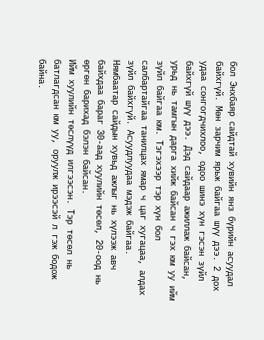бол Энхбаяр сайдтай хувийн янз бүрийн асуудал байхгүй. Мөн зарчим ярьж байгаа шүү дээ. 2 дох удаа сонгогдчихлоо, одоо шинэ хүн гэсэн зүйл байхгүй шүү дээ. Дэд сайдаар ажиллаж байсан, урьд нь тамгын дарга хийж байсан ч гэх юм уу ийм зүйл байгаа юм. Тэгэхээр тэр хүн бол салбартайгаа танилцах ямар ч цаг хугацаа, алдах зүйл байхгүй. Асуудлуудаа мэдэж байгаа. Нямбаатар сайдын хувьд ажлыг нь хүлээж авч байхдаа бараг 30-аад хуулийн төсөл, 20-оод нь өргөн барихад бэлэн байсан.
Ийм хуулийн төслүүд илгээсэн. Тэр төсөл нь батлагдсан юм уу, оруулж ирээсэй л гэж бодож байна.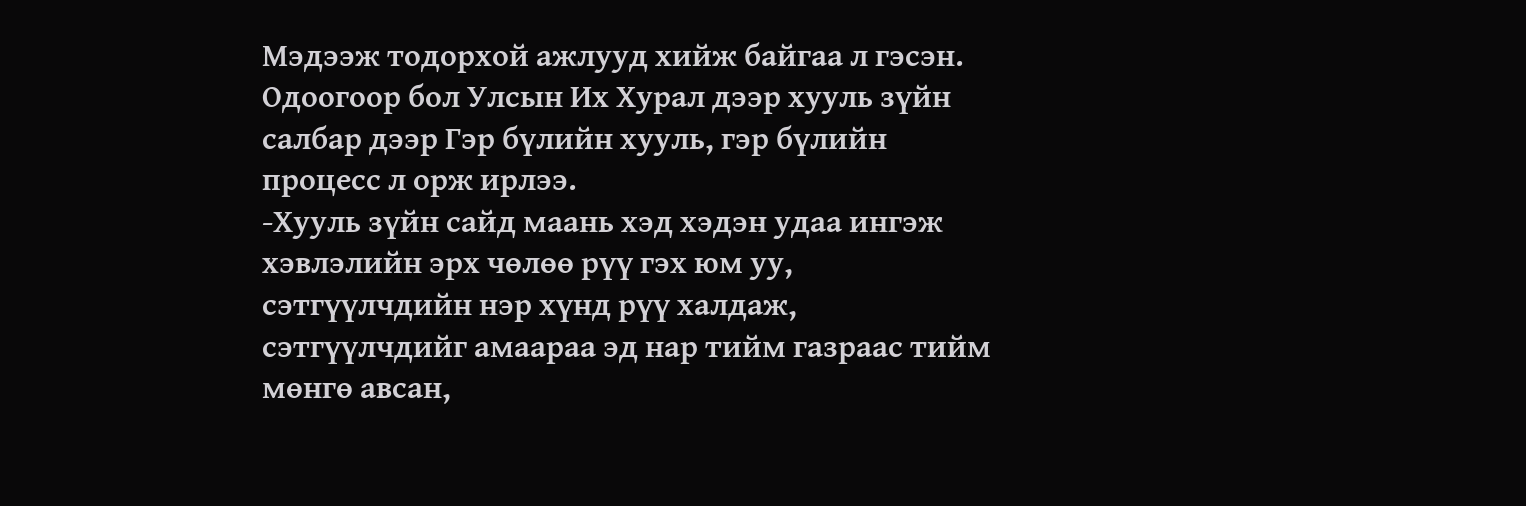Мэдээж тодорхой ажлууд хийж байгаа л гэсэн. Одоогоор бол Улсын Их Хурал дээр хууль зүйн салбар дээр Гэр бүлийн хууль, гэр бүлийн процесс л орж ирлээ.
-Хууль зүйн сайд маань хэд хэдэн удаа ингэж хэвлэлийн эрх чөлөө рүү гэх юм уу, сэтгүүлчдийн нэр хүнд рүү халдаж, сэтгүүлчдийг амаараа эд нар тийм газраас тийм мөнгө авсан,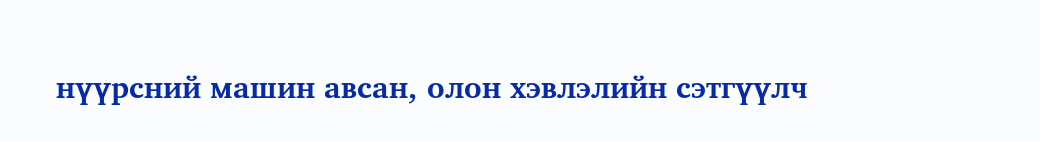нүүрсний машин авсан, олон хэвлэлийн сэтгүүлч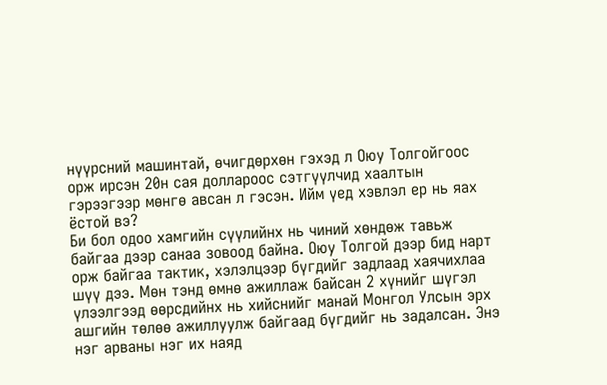нүүрсний машинтай, өчигдөрхөн гэхэд л Оюу Толгойгоос орж ирсэн 20н сая доллароос сэтгүүлчид хаалтын гэрээгээр мөнгө авсан л гэсэн. Ийм үед хэвлэл ер нь яах ёстой вэ?
Би бол одоо хамгийн сүүлийнх нь чиний хөндөж тавьж байгаа дээр санаа зовоод байна. Оюу Толгой дээр бид нарт орж байгаа тактик, хэлэлцээр бүгдийг задлаад хаячихлаа шүү дээ. Мөн тэнд өмнө ажиллаж байсан 2 хүнийг шүгэл үлээлгээд өөрсдийнх нь хийснийг манай Монгол Улсын эрх ашгийн төлөө ажиллуулж байгаад бүгдийг нь задалсан. Энэ нэг арваны нэг их наяд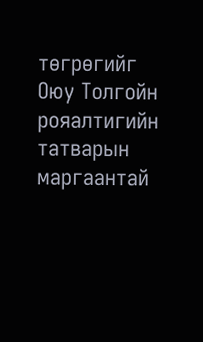төгрөгийг Оюу Толгойн рояалтигийн татварын маргаантай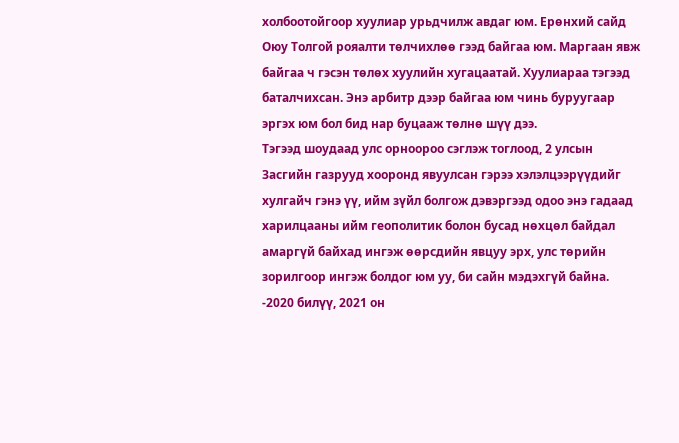холбоотойгоор хуулиар урьдчилж авдаг юм. Ерөнхий сайд Оюу Толгой рояалти төлчихлөө гээд байгаа юм. Маргаан явж байгаа ч гэсэн төлөх хуулийн хугацаатай. Хуулиараа тэгээд баталчихсан. Энэ арбитр дээр байгаа юм чинь буруугаар эргэх юм бол бид нар буцааж төлнө шүү дээ.
Тэгээд шоудаад улс орноороо сэглэж тоглоод, 2 улсын Засгийн газрууд хооронд явуулсан гэрээ хэлэлцээрүүдийг хулгайч гэнэ үү, ийм зүйл болгож дэвэргээд одоо энэ гадаад харилцааны ийм геополитик болон бусад нөхцөл байдал амаргүй байхад ингэж өөрсдийн явцуу эрх, улс төрийн зорилгоор ингэж болдог юм уу, би сайн мэдэхгүй байна.
-2020 билүү, 2021 он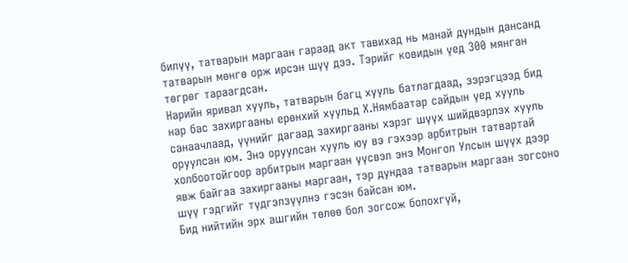билүү, татварын маргаан гараад акт тавихад нь манай дундын дансанд татварын мөнгө орж ирсэн шүү дээ. Тэрийг ковидын үед 300 мянган төгрөг тараагдсан.
Нарийн яривал хууль, татварын багц хууль батлагдаад, зэрэгцээд бид нар бас захиргааны ерөнхий хуульд Х.Нямбаатар сайдын үед хууль санаачлаад, үүнийг дагаад захиргааны хэрэг шүүх шийдвэрлэх хууль оруулсан юм. Энэ оруулсан хууль юу вэ гэхээр арбитрын татвартай холбоотойгоор арбитрын маргаан үүсвэл энэ Монгол Улсын шүүх дээр явж байгаа захиргааны маргаан, тэр дундаа татварын маргаан зогсоно шүү гэдгийг түдгэлзүүлнэ гэсэн байсан юм.
Бид нийтийн эрх ашгийн төлөө бол зогсож болохгүй,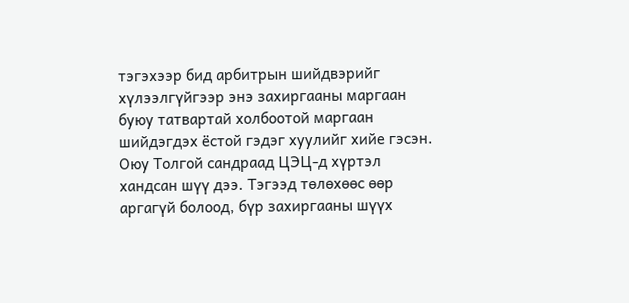тэгэхээр бид арбитрын шийдвэрийг хүлээлгүйгээр энэ захиргааны маргаан буюу татвартай холбоотой маргаан шийдэгдэх ёстой гэдэг хуулийг хийе гэсэн. Оюу Толгой сандраад ЦЭЦ-д хүртэл хандсан шүү дээ. Тэгээд төлөхөөс өөр аргагүй болоод, бүр захиргааны шүүх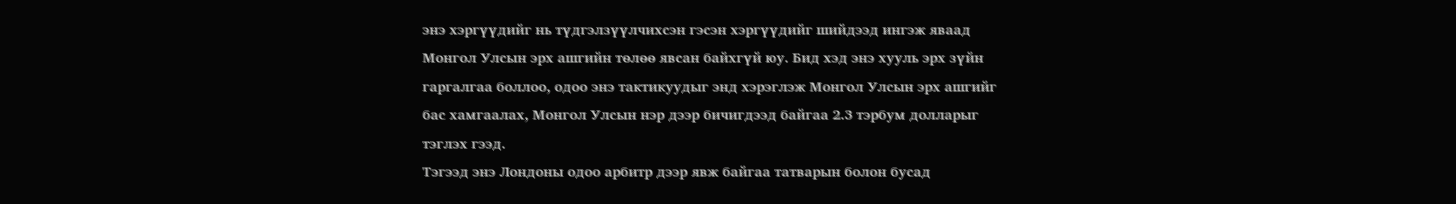энэ хэргүүдийг нь түдгэлзүүлчихсэн гэсэн хэргүүдийг шийдээд ингэж яваад Монгол Улсын эрх ашгийн төлөө явсан байхгүй юу. Бид хэд энэ хууль эрх зүйн гаргалгаа боллоо, одоо энэ тактикуудыг энд хэрэглэж Монгол Улсын эрх ашгийг бас хамгаалах, Монгол Улсын нэр дээр бичигдээд байгаа 2.3 тэрбум долларыг тэглэх гээд.
Тэгээд энэ Лондоны одоо арбитр дээр явж байгаа татварын болон бусад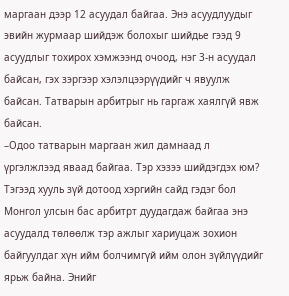маргаан дээр 12 асуудал байгаа. Энэ асуудлуудыг эвийн журмаар шийдэж болохыг шийдье гээд 9 асуудлыг тохирох хэмжээнд очоод, нэг 3-н асуудал байсан, гэх зэргээр хэлэлцээрүүдийг ч явуулж байсан. Татварын арбитрыг нь гаргаж хаялгүй явж байсан.
–Одоо татварын маргаан жил дамнаад л үргэлжлээд яваад байгаа. Тэр хэзээ шийдэгдэх юм?
Тэгээд хууль зүй дотоод хэргийн сайд гэдэг бол Монгол улсын бас арбитрт дуудагдаж байгаа энэ асуудалд төлөөлж тэр ажлыг хариуцаж зохион байгуулдаг хүн ийм болчимгүй ийм олон зүйлүүдийг ярьж байна. Энийг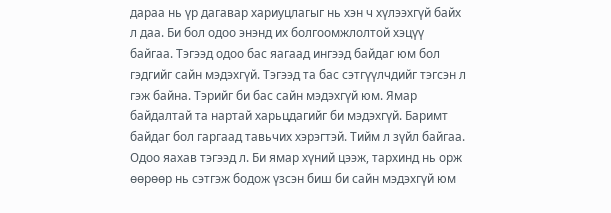дараа нь үр дагавар хариуцлагыг нь хэн ч хүлээхгүй байх л даа. Би бол одоо энэнд их болгоомжлолтой хэцүү байгаа. Тэгээд одоо бас яагаад ингээд байдаг юм бол гэдгийг сайн мэдэхгүй. Тэгээд та бас сэтгүүлчдийг тэгсэн л гэж байна. Тэрийг би бас сайн мэдэхгүй юм. Ямар байдалтай та нартай харьцдагийг би мэдэхгүй. Баримт байдаг бол гаргаад тавьчих хэрэгтэй. Тийм л зүйл байгаа. Одоо яахав тэгээд л. Би ямар хүний цээж, тархинд нь орж өөрөөр нь сэтгэж бодож үзсэн биш би сайн мэдэхгүй юм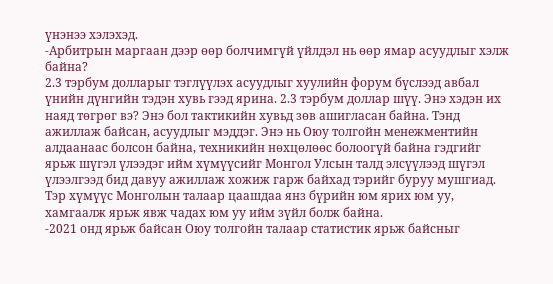үнэнээ хэлэхэд.
-Арбитрын маргаан дээр өөр болчимгүй үйлдэл нь өөр ямар асуудлыг хэлж байна?
2.3 тэрбум долларыг тэглүүлэх асуудлыг хуулийн форум бүслээд авбал үнийн дүнгийн тэдэн хувь гээд ярина. 2.3 тэрбум доллар шүү. Энэ хэдэн их наяд төгрөг вэ? Энэ бол тактикийн хувьд зөв ашигласан байна. Тэнд ажиллаж байсан, асуудлыг мэддэг. Энэ нь Оюу толгойн менежментийн алдаанаас болсон байна, техникийн нөхцөлөөс болоогүй байна гэдгийг ярьж шүгэл үлээдэг ийм хүмүүсийг Монгол Улсын талд элсүүлээд шүгэл үлээлгээд бид давуу ажиллаж хожиж гарж байхад тэрийг буруу мушгиад. Тэр хүмүүс Монголын талаар цаашдаа янз бүрийн юм ярих юм уу, хамгаалж ярьж явж чадах юм уу ийм зүйл болж байна.
-2021 онд ярьж байсан Оюу толгойн талаар статистик ярьж байсныг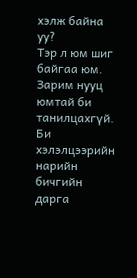хэлж байна уу?
Тэр л юм шиг байгаа юм. Зарим нууц юмтай би танилцахгүй. Би хэлэлцээрийн нарийн бичгийн дарга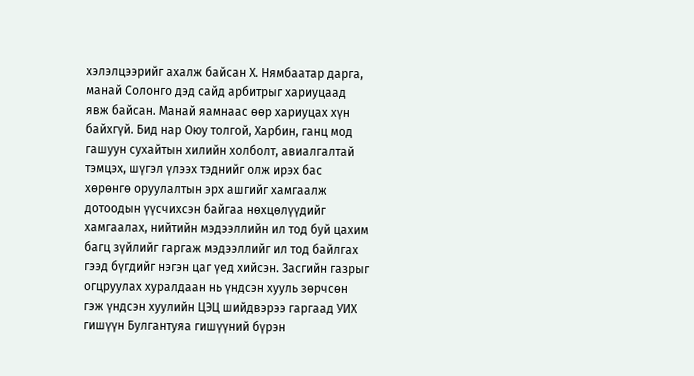хэлэлцээрийг ахалж байсан Х. Нямбаатар дарга, манай Солонго дэд сайд арбитрыг хариуцаад явж байсан. Манай яамнаас өөр хариуцах хүн байхгүй. Бид нар Оюу толгой, Харбин, ганц мод гашуун сухайтын хилийн холболт, авиалгалтай тэмцэх, шүгэл үлээх тэднийг олж ирэх бас хөрөнгө оруулалтын эрх ашгийг хамгаалж дотоодын үүсчихсэн байгаа нөхцөлүүдийг хамгаалах, нийтийн мэдээллийн ил тод буй цахим багц зүйлийг гаргаж мэдээллийг ил тод байлгах гээд бүгдийг нэгэн цаг үед хийсэн. Засгийн газрыг огцруулах хуралдаан нь үндсэн хууль зөрчсөн гэж үндсэн хуулийн ЦЭЦ шийдвэрээ гаргаад УИХ гишүүн Булгантуяа гишүүний бүрэн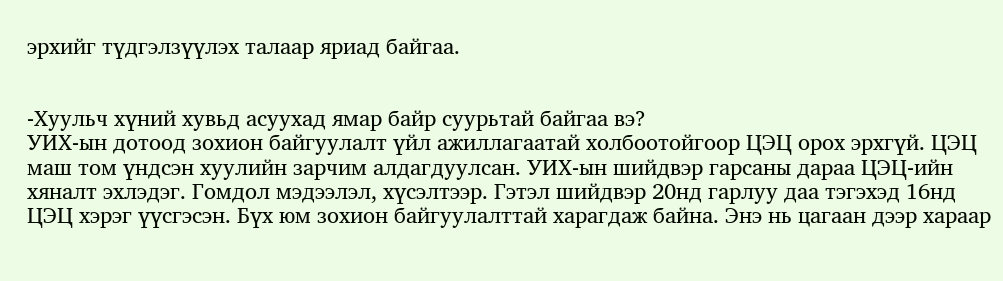эрхийг түдгэлзүүлэх талаар яриад байгаа.


-Хуульч хүний хувьд асуухад ямар байр суурьтай байгаа вэ?
УИХ-ын дотоод зохион байгуулалт үйл ажиллагаатай холбоотойгоор ЦЭЦ орох эрхгүй. ЦЭЦ маш том үндсэн хуулийн зарчим алдагдуулсан. УИХ-ын шийдвэр гарсаны дараа ЦЭЦ-ийн хяналт эхлэдэг. Гомдол мэдээлэл, хүсэлтээр. Гэтэл шийдвэр 20нд гарлуу даа тэгэхэд 16нд ЦЭЦ хэрэг үүсгэсэн. Бүх юм зохион байгуулалттай харагдаж байна. Энэ нь цагаан дээр хараар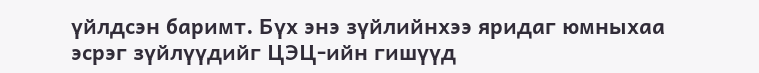үйлдсэн баримт. Бүх энэ зүйлийнхээ яридаг юмныхаа эсрэг зүйлүүдийг ЦЭЦ-ийн гишүүд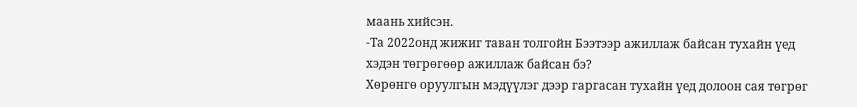маань хийсэн.
-Та 2022онд жижиг таван толгойн Бээтээр ажиллаж байсан тухайн үед хэдэн төгрөгөөр ажиллаж байсан бэ?
Хөрөнгө оруулгын мэдүүлэг дээр гаргасан тухайн үед долоон сая төгрөг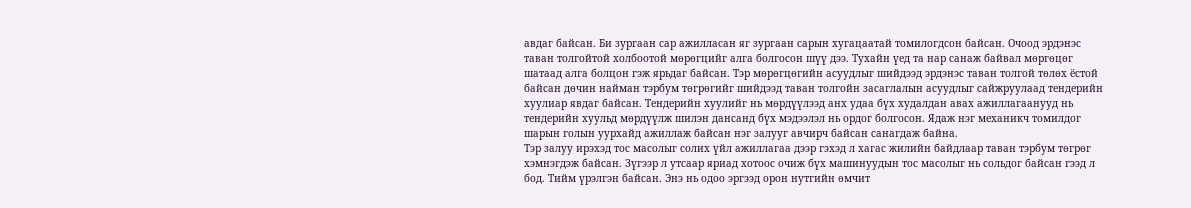авдаг байсан. Би зургаан сар ажилласан яг зургаан сарын хугацаатай томилогдсон байсан. Очоод эрдэнэс таван толгойтой холбоотой мөрөгцийг алга болгосон шүү дээ. Тухайн үед та нар санаж байвал мөргөцөг шатаад алга болцон гэж ярьдаг байсан. Тэр мөрөгцөгийн асуудлыг шийдээд эрдэнэс таван толгой төлөх ёстой байсан дөчин найман тэрбум төгрөгийг шийдээд таван толгойн засаглалын асуудлыг сайжруулаад тендерийн хуулиар явдаг байсан. Тендерийн хуулийг нь мөрдүүлээд анх удаа бүх худалдан авах ажиллагаанууд нь тендерийн хуульд мөрдүүлж шилэн дансанд бүх мэдээлэл нь ордог болгосон. Ядаж нэг механикч томилдог шарын голын уурхайд ажиллаж байсан нэг залууг авчирч байсан санагдаж байна.
Тэр залуу ирэхэд тос масолыг солих үйл ажиллагаа дээр гэхэд л хагас жилийн байдлаар таван тэрбум төгрөг хэмнэгдэж байсан. Зүгээр л утсаар яриад хотоос очиж бүх машинуудын тос масолыг нь сольдог байсан гээд л бод. Тийм үрэлгэн байсан. Энэ нь одоо эргээд орон нутгийн өмчит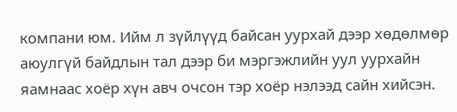компани юм. Ийм л зүйлүүд байсан уурхай дээр хөдөлмөр аюулгүй байдлын тал дээр би мэргэжлийн уул уурхайн яамнаас хоёр хүн авч очсон тэр хоёр нэлээд сайн хийсэн.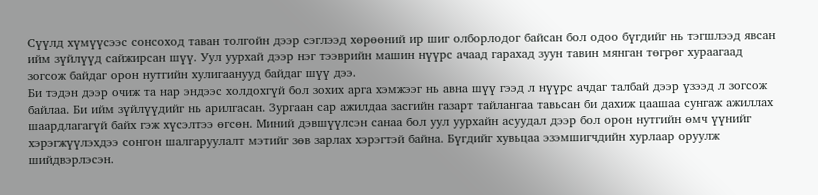Сүүлд хүмүүсээс сонсоход таван толгойн дээр сэглээд хөрөөний ир шиг олборлодог байсан бол одоо бүгдийг нь тэгшлээд явсан ийм зүйлүүд сайжирсан шүү. Уул уурхай дээр нэг тээврийн машин нүүрс ачаад гарахад зуун тавин мянган төгрөг хураагаад зогсож байдаг орон нутгийн хулигаанууд байдаг шүү дээ.
Би тэдэн дээр очиж та нар эндээс холдохгүй бол зохих арга хэмжээг нь авна шүү гээд л нүүрс ачдаг талбай дээр үзээд л зогсож байлаа. Би ийм зүйлүүдийг нь арилгасан. Зургаан сар ажилдаа засгийн газарт тайлангаа тавьсан би дахиж цаашаа сунгаж ажиллах шаардлагагүй байх гэж хүсэлтээ өгсөн. Миний дэвшүүлсэн санаа бол уул уурхайн асуудал дээр бол орон нутгийн өмч үүнийг хэрэгжүүлэхдээ сонгон шалгаруулалт мэтийг зөв зарлах хэрэгтэй байна. Бүгдийг хувьцаа эзэмшигчдийн хурлаар оруулж шийдвэрлэсэн.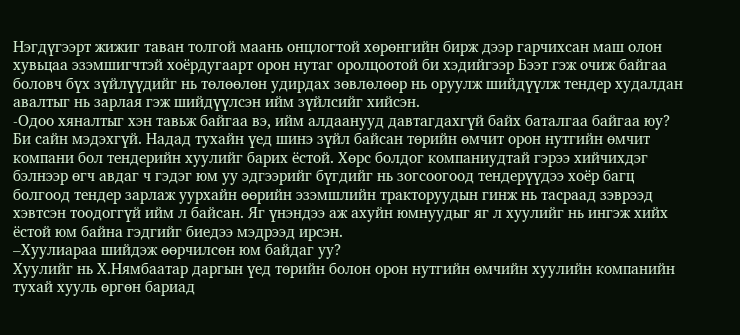Нэгдүгээрт жижиг таван толгой маань онцлогтой хөрөнгийн бирж дээр гарчихсан маш олон хувьцаа эзэмшигчтэй хоёрдугаарт орон нутаг оролцоотой би хэдийгээр Бээт гэж очиж байгаа боловч бүх зүйлүүдийг нь төлөөлөн удирдах зөвлөлөөр нь оруулж шийдүүлж тендер худалдан авалтыг нь зарлая гэж шийдүүлсэн ийм зүйлсийг хийсэн.
-Одоо хяналтыг хэн тавьж байгаа вэ, ийм алдаанууд давтагдахгүй байх баталгаа байгаа юу?
Би сайн мэдэхгүй. Надад тухайн үед шинэ зүйл байсан төрийн өмчит орон нутгийн өмчит компани бол тендерийн хуулийг барих ёстой. Хөрс болдог компаниудтай гэрээ хийчихдэг бэлнээр өгч авдаг ч гэдэг юм уу эдгээрийг бүгдийг нь зогсоогоод тендерүүдээ хоёр багц болгоод тендер зарлаж уурхайн өөрийн эзэмшлийн тракторуудын гинж нь тасраад зэврээд хэвтсэн тоодоггүй ийм л байсан. Яг үнэндээ аж ахуйн юмнуудыг яг л хуулийг нь ингэж хийх ёстой юм байна гэдгийг биедээ мэдрээд ирсэн.
–Хуулиараа шийдэж өөрчилсөн юм байдаг уу?
Хуулийг нь Х.Нямбаатар даргын үед төрийн болон орон нутгийн өмчийн хуулийн компанийн тухай хууль өргөн бариад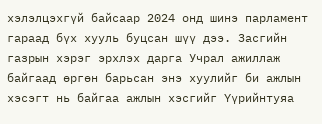хэлэлцэхгүй байсаар 2024 онд шинэ парламент гараад бүх хууль буцсан шүү дээ. Засгийн газрын хэрэг эрхлэх дарга Учрал ажиллаж байгаад өргөн барьсан энэ хуулийг би ажлын хэсэгт нь байгаа ажлын хэсгийг Үүрийнтуяа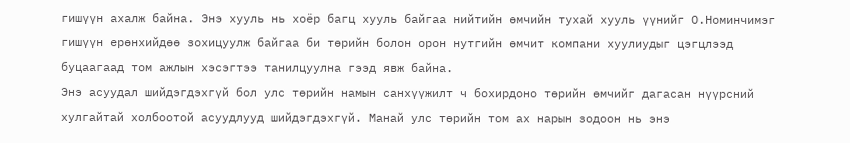гишүүн ахалж байна. Энэ хууль нь хоёр багц хууль байгаа нийтийн өмчийн тухай хууль үүнийг О.Номинчимэг гишүүн ерөнхийдөө зохицуулж байгаа би төрийн болон орон нутгийн өмчит компани хуулиудыг цэгцлээд буцаагаад том ажлын хэсэгтээ танилцуулна гээд явж байна.
Энэ асуудал шийдэгдэхгүй бол улс төрийн намын санхүүжилт ч бохирдоно төрийн өмчийг дагасан нүүрсний хулгайтай холбоотой асуудлууд шийдэгдэхгүй. Манай улс төрийн том ах нарын зодоон нь энэ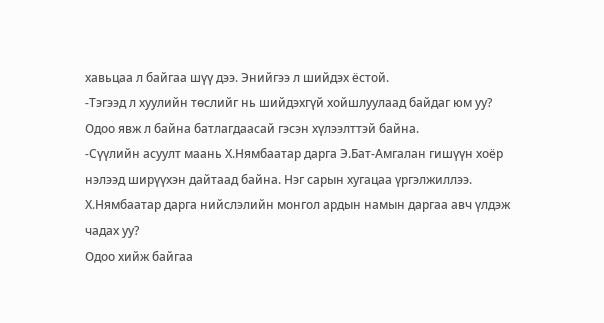хавьцаа л байгаа шүү дээ. Энийгээ л шийдэх ёстой.
-Тэгээд л хуулийн төслийг нь шийдэхгүй хойшлуулаад байдаг юм уу?
Одоо явж л байна батлагдаасай гэсэн хүлээлттэй байна.
-Сүүлийн асуулт маань Х.Нямбаатар дарга Э.Бат-Амгалан гишүүн хоёр нэлээд ширүүхэн дайтаад байна. Нэг сарын хугацаа үргэлжиллээ. Х.Нямбаатар дарга нийслэлийн монгол ардын намын даргаа авч үлдэж чадах уу?
Одоо хийж байгаа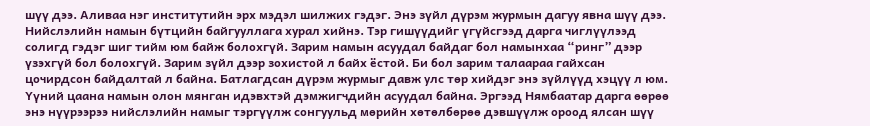шүү дээ. Аливаа нэг институтийн эрх мэдэл шилжих гэдэг. Энэ зүйл дүрэм журмын дагуу явна шүү дээ. Нийслэлийн намын бүтцийн байгууллага хурал хийнэ. Тэр гишүүдийг үгүйсгээд дарга чиглүүлээд солигд гэдэг шиг тийм юм байж болохгүй. Зарим намын асуудал байдаг бол намынхаа “ринг” дээр үзэхгүй бол болохгүй. Зарим зүйл дээр зохистой л байх ёстой. Би бол зарим талаараа гайхсан цочирдсон байдалтай л байна. Батлагдсан дүрэм журмыг давж улс төр хийдэг энэ зүйлүүд хэцүү л юм.
Үүний цаана намын олон мянган идэвхтэй дэмжигчдийн асуудал байна. Эргээд Нямбаатар дарга өөрөө энэ нүүрээрээ нийслэлийн намыг тэргүүлж сонгуульд мөрийн хөтөлбөрөө дэвшүүлж ороод ялсан шүү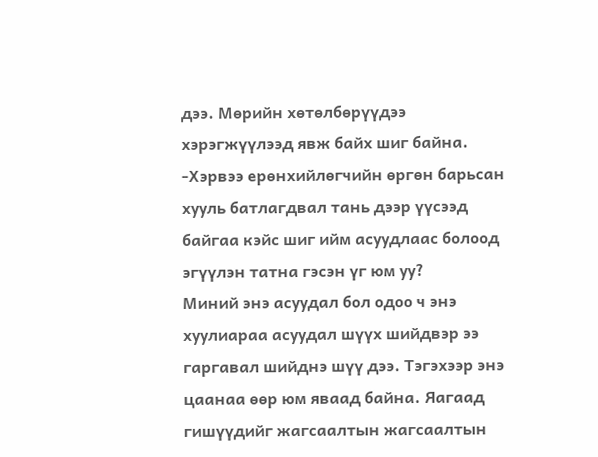дээ. Мөрийн хөтөлбөрүүдээ хэрэгжүүлээд явж байх шиг байна.
-Хэрвээ ерөнхийлөгчийн өргөн барьсан хууль батлагдвал тань дээр үүсээд байгаа кэйс шиг ийм асуудлаас болоод эгүүлэн татна гэсэн үг юм уу?
Миний энэ асуудал бол одоо ч энэ хуулиараа асуудал шүүх шийдвэр ээ гаргавал шийднэ шүү дээ. Тэгэхээр энэ цаанаа өөр юм яваад байна. Яагаад гишүүдийг жагсаалтын жагсаалтын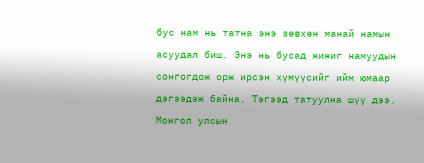бус нам нь татна энэ зөвхөн манай намын асуудал биш. Энэ нь бусад жижиг намуудын сонгогдож орж ирсэн хүмүүсийг ийм юмаар дэгээдэж байна. Тэгээд татуулна шүү дээ. Монгол улсын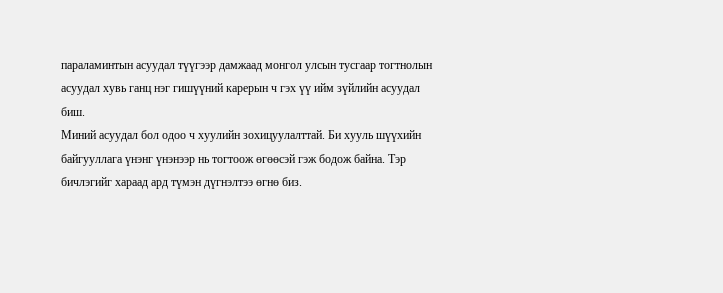параламинтын асуудал түүгээр дамжаад монгол улсын тусгаар тогтнолын асуудал хувь ганц нэг гишүүний карерын ч гэх үү ийм зүйлийн асуудал биш.
Миний асуудал бол одоо ч хуулийн зохицуулалттай. Би хууль шүүхийн байгууллага үнэнг үнэнээр нь тогтоож өгөөсэй гэж бодож байна. Тэр бичлэгийг хараад ард түмэн дүгнэлтээ өгнө биз.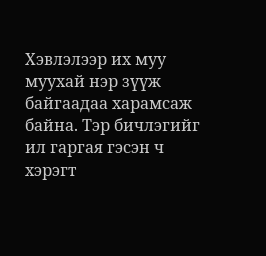Хэвлэлээр их муу муухай нэр зүүж байгаадаа харамсаж байна. Тэр бичлэгийг ил гаргая гэсэн ч хэрэгт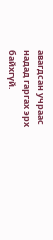авагдсан учраас надад гаргах эрх байхгүй.